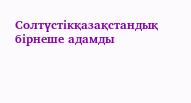Солтүстікқазақстандық бірнеше адамды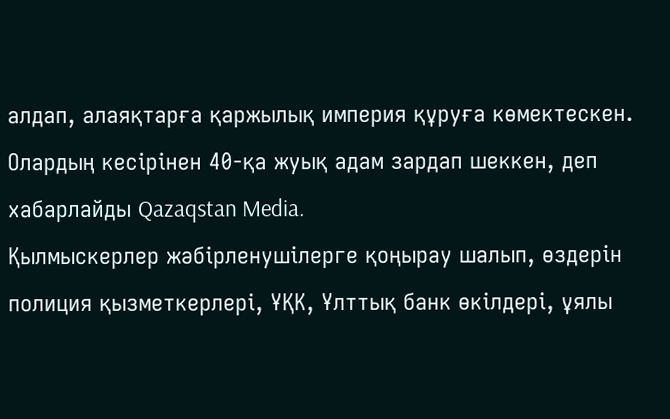алдап, алаяқтарға қаржылық империя құруға көмектескен. Олардың кесірінен 40-қа жуық адам зардап шеккен, деп хабарлайды Qazaqstan Media.
Қылмыскерлер жәбірленушілерге қоңырау шалып, өздерін полиция қызметкерлері, ҰҚК, Ұлттық банк өкілдері, ұялы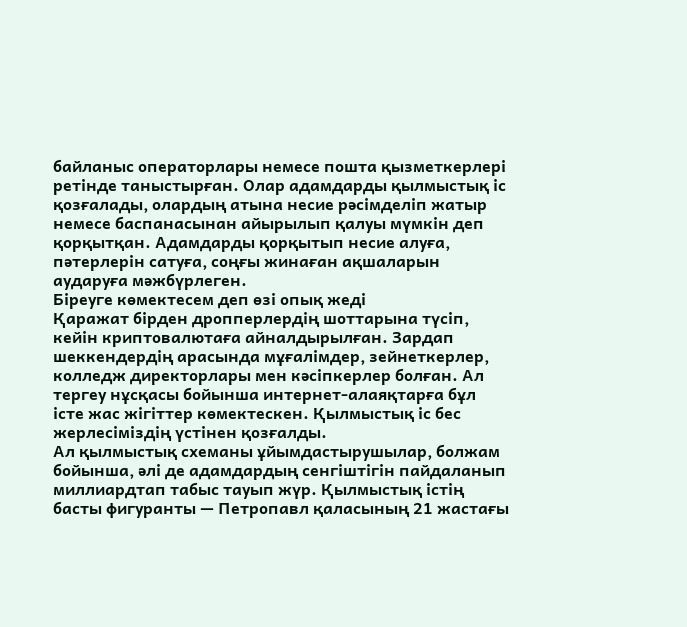байланыс операторлары немесе пошта қызметкерлері ретінде таныстырған. Олар адамдарды қылмыстық іс қозғалады, олардың атына несие рәсімделіп жатыр немесе баспанасынан айырылып қалуы мүмкін деп қорқытқан. Адамдарды қорқытып несие алуға, пәтерлерін сатуға, соңғы жинаған ақшаларын аударуға мәжбүрлеген.
Біреуге көмектесем деп өзі опық жеді
Қаражат бірден дропперлердің шоттарына түсіп, кейін криптовалютаға айналдырылған. Зардап шеккендердің арасында мұғалімдер, зейнеткерлер, колледж директорлары мен кәсіпкерлер болған. Ал тергеу нұсқасы бойынша интернет-алаяқтарға бұл істе жас жігіттер көмектескен. Қылмыстық іс бес жерлесіміздің үстінен қозғалды.
Ал қылмыстық схеманы ұйымдастырушылар, болжам бойынша, әлі де адамдардың сенгіштігін пайдаланып миллиардтап табыс тауып жүр. Қылмыстық істің басты фигуранты — Петропавл қаласының 21 жастағы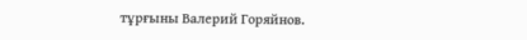тұрғыны Валерий Горяйнов.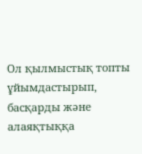Ол қылмыстық топты ұйымдастырып, басқарды және алаяқтыққа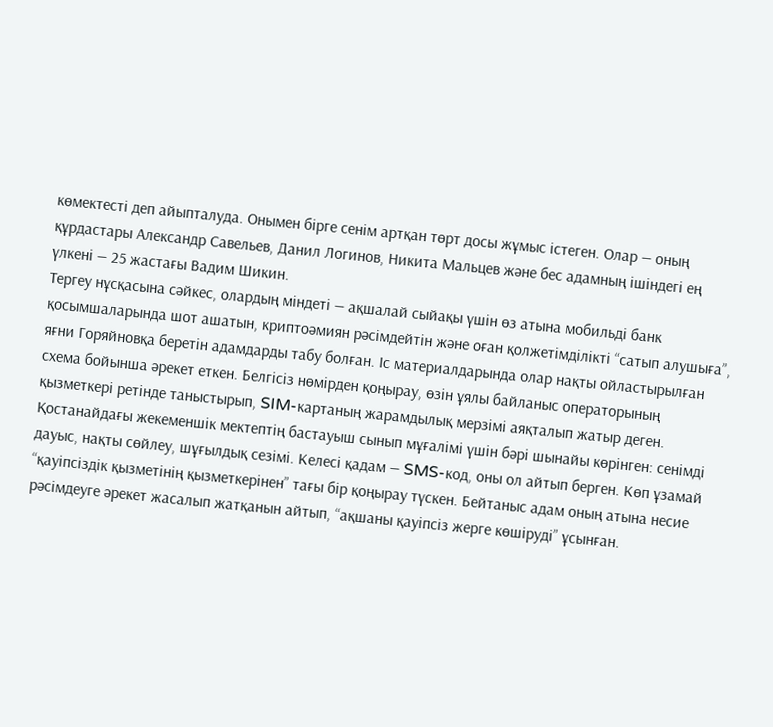көмектесті деп айыпталуда. Онымен бірге сенім артқан төрт досы жұмыс істеген. Олар — оның құрдастары Александр Савельев, Данил Логинов, Никита Мальцев және бес адамның ішіндегі ең үлкені — 25 жастағы Вадим Шикин.
Тергеу нұсқасына сәйкес, олардың міндеті — ақшалай сыйақы үшін өз атына мобильді банк қосымшаларында шот ашатын, криптоәмиян рәсімдейтін және оған қолжетімділікті “сатып алушыға”, яғни Горяйновқа беретін адамдарды табу болған. Іс материалдарында олар нақты ойластырылған схема бойынша әрекет еткен. Белгісіз нөмірден қоңырау, өзін ұялы байланыс операторының қызметкері ретінде таныстырып, SIM-картаның жарамдылық мерзімі аяқталып жатыр деген.
Қостанайдағы жекеменшік мектептің бастауыш сынып мұғалімі үшін бәрі шынайы көрінген: сенімді дауыс, нақты сөйлеу, шұғылдық сезімі. Келесі қадам — SMS-код, оны ол айтып берген. Көп ұзамай “қауіпсіздік қызметінің қызметкерінен” тағы бір қоңырау түскен. Бейтаныс адам оның атына несие рәсімдеуге әрекет жасалып жатқанын айтып, “ақшаны қауіпсіз жерге көшіруді” ұсынған.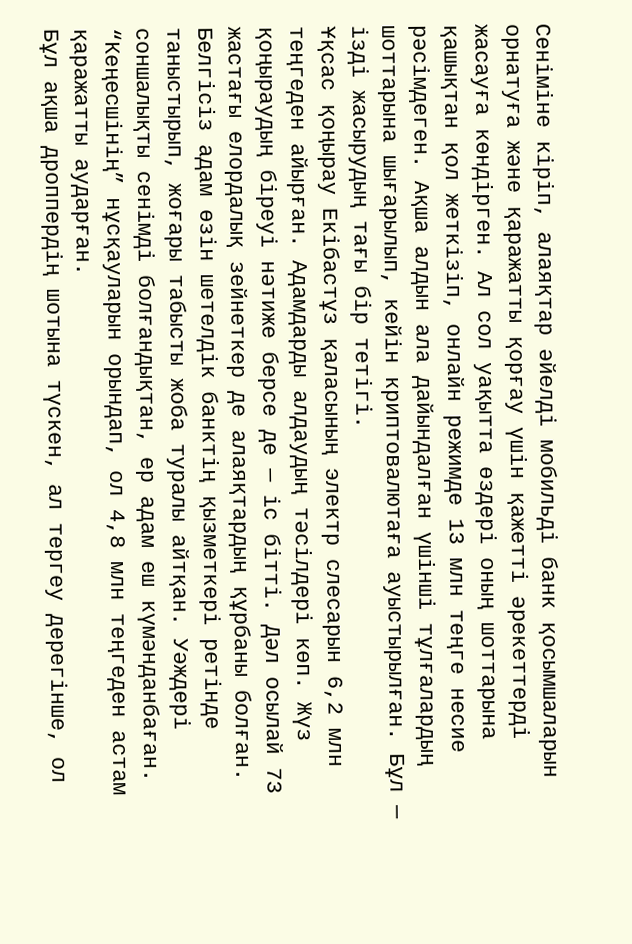Сеніміне кіріп, алаяқтар әйелді мобильді банк қосымшаларын орнатуға және қаражатты қорғау үшін қажетті әрекеттерді жасауға көндірген. Ал сол уақытта өздері оның шоттарына қашықтан қол жеткізіп, онлайн режимде 13 млн теңге несие рәсімдеген. Ақша алдын ала дайындалған үшінші тұлғалардың шоттарына шығарылып, кейін криптовалютаға ауыстырылған. Бұл — ізді жасырудың тағы бір тетігі.
Ұқсас қоңырау Екібастұз қаласының электр слесарын 6,2 млн теңгеден айырған. Адамдарды алдаудың тәсілдері көп. Жүз қоңыраудың біреуі нәтиже берсе де — іс бітті. Дәл осылай 73 жастағы елордалық зейнеткер де алаяқтардың құрбаны болған. Белгісіз адам өзін шетелдік банктің қызметкері ретінде таныстырып, жоғары табысты жоба туралы айтқан. Уәждері соншалықты сенімді болғандықтан, ер адам еш күмәнданбаған. “Кеңесшінің” нұсқауларын орындап, ол 4,8 млн теңгеден астам қаражатты аударған.
Бұл ақша дроппердің шотына түскен, ал тергеу дерегінше, ол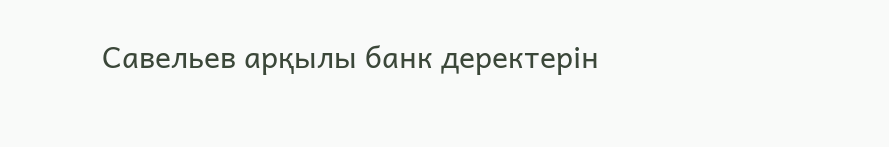Савельев арқылы банк деректерін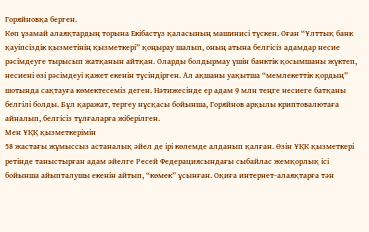Горяйновқа берген.
Көп ұзамай алаяқтардың торына Екібастұз қаласының машинисі түскен. Оған “Ұлттық банк қауіпсіздік қызметінің қызметкері” қоңырау шалып, оның атына белгісіз адамдар несие рәсімдеуге тырысып жатқанын айтқан. Оларды болдырмау үшін банктік қосымшаны жүктеп, несиені өзі рәсімдеуі қажет екенін түсіндірген. Ал ақшаны уақытша “мемлекеттік қордың” шотында сақтауға көмектесеміз деген. Нәтижесінде ер адам 9 млн теңге несиеге батқаны белгілі болды. Бұл қаражат, тергеу нұсқасы бойынша, Горяйнов арқылы криптовалютаға айналып, белгісіз тұлғаларға жіберілген.
Мен ҰҚҚ қызметкерімін
58 жастағы жұмыссыз астаналық әйел де ірі көлемде алданып қалған. Өзін ҰҚК қызметкері ретінде таныстырған адам әйелге Ресей Федерациясындағы сыбайлас жемқорлық ісі бойынша айыпталушы екенін айтып, “көмек” ұсынған. Оқиға интернет-алаяқтарға тән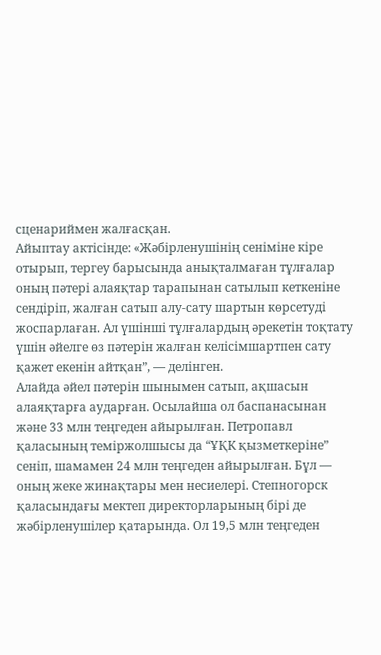сценариймен жалғасқан.
Айыптау актісінде: «Жәбірленушінің сеніміне кіре отырып, тергеу барысында анықталмаған тұлғалар оның пәтері алаяқтар тарапынан сатылып кеткеніне сендіріп, жалған сатып алу-сату шартын көрсетуді жоспарлаған. Ал үшінші тұлғалардың әрекетін тоқтату үшін әйелге өз пәтерін жалған келісімшартпен сату қажет екенін айтқан”, — делінген.
Алайда әйел пәтерін шынымен сатып, ақшасын алаяқтарға аударған. Осылайша ол баспанасынан және 33 млн теңгеден айырылған. Петропавл қаласының теміржолшысы да “ҰҚК қызметкеріне” сеніп, шамамен 24 млн теңгеден айырылған. Бұл — оның жеке жинақтары мен несиелері. Степногорск қаласындағы мектеп директорларының бірі де жәбірленушілер қатарында. Ол 19,5 млн теңгеден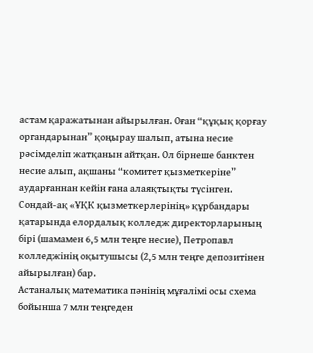астам қаражатынан айырылған. Оған “құқық қорғау органдарынан” қоңырау шалып, атына несие рәсімделіп жатқанын айтқан. Ол бірнеше банктен несие алып, ақшаны “комитет қызметкеріне” аударғаннан кейін ғана алаяқтықты түсінген.
Сондай-ақ «ҰҚК қызметкерлерінің» құрбандары қатарында елордалық колледж директорларының бірі (шамамен 6,5 млн теңге несие), Петропавл колледжінің оқытушысы (2,5 млн теңге депозитінен айырылған) бар.
Астаналық математика пәнінің мұғалімі осы схема бойынша 7 млн теңгеден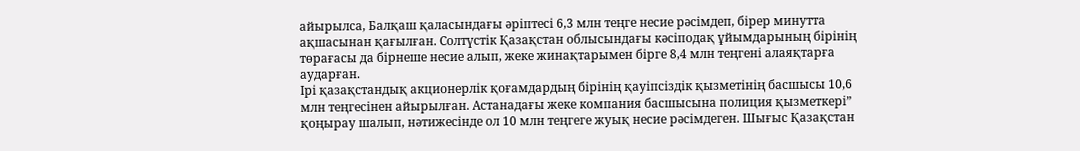айырылса, Балқаш қаласындағы әріптесі 6,3 млн теңге несие рәсімдеп, бірер минутта ақшасынан қағылған. Солтүстік Қазақстан облысындағы кәсіподақ ұйымдарының бірінің төрағасы да бірнеше несие алып, жеке жинақтарымен бірге 8,4 млн теңгені алаяқтарға аударған.
Ірі қазақстандық акционерлік қоғамдардың бірінің қауіпсіздік қызметінің басшысы 10,6 млн теңгесінен айырылған. Астанадағы жеке компания басшысына полиция қызметкері” қоңырау шалып, нәтижесінде ол 10 млн теңгеге жуық несие рәсімдеген. Шығыс Қазақстан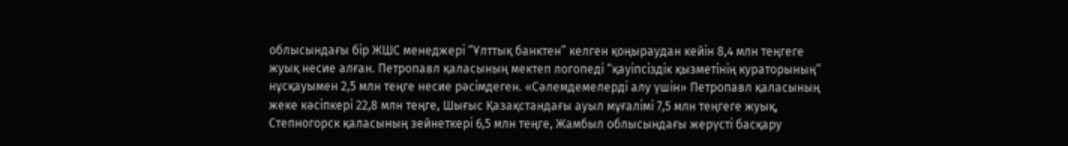облысындағы бір ЖШС менеджері “Ұлттық банктен” келген қоңыраудан кейін 8,4 млн теңгеге жуық несие алған. Петропавл қаласының мектеп логопеді “қауіпсіздік қызметінің кураторының” нұсқауымен 2,5 млн теңге несие рәсімдеген. «Сәлемдемелерді алу үшін» Петропавл қаласының жеке кәсіпкері 22,8 млн теңге, Шығыс Қазақстандағы ауыл мұғалімі 7,5 млн теңгеге жуық, Степногорск қаласының зейнеткері 6,5 млн теңге, Жамбыл облысындағы жерүсті басқару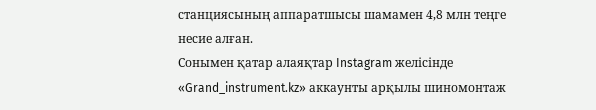станциясының аппаратшысы шамамен 4,8 млн теңге несие алған.
Сонымен қатар алаяқтар Instagram желісінде «Grand_instrument.kz» аккаунты арқылы шиномонтаж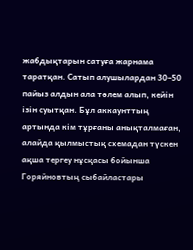жабдықтарын сатуға жарнама таратқан. Сатып алушылардан 30–50 пайыз алдын ала төлем алып, кейін ізін суытқан. Бұл аккаунттың артында кім тұрғаны анықталмаған, алайда қылмыстық схемадан түскен ақша тергеу нұсқасы бойынша Горяйновтың сыбайластары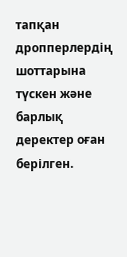тапқан дропперлердің шоттарына түскен және барлық деректер оған берілген.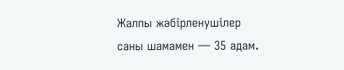Жалпы жәбірленушілер саны шамамен — 35 адам.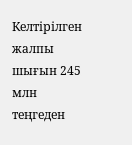Келтірілген жалпы шығын 245 млн теңгеден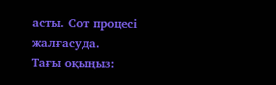асты. Сот процесі жалғасуда.
Тағы оқыңыз: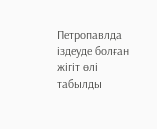Петропавлда іздеуде болған жігіт өлі табылды